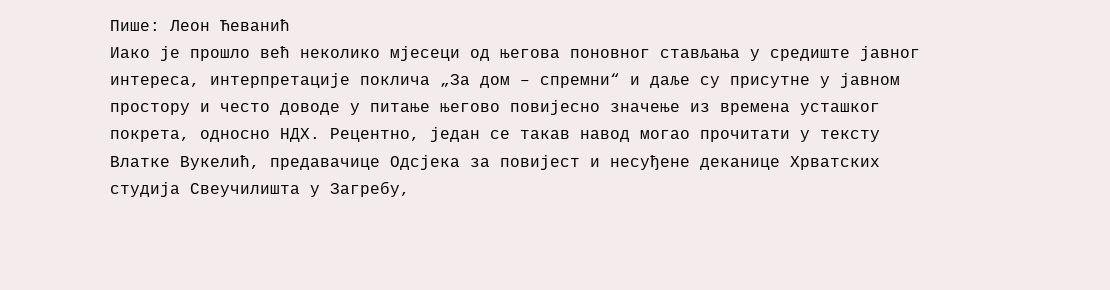Пише: Леон Ћеванић
Иако је прошло већ неколико мјесеци од његова поновног стављања у средиште јавног интереса, интерпретације поклича „За дом – спремни“ и даље су присутне у јавном простору и често доводе у питање његово повијесно значење из времена усташког покрета, односно НДХ. Рецентно, један се такав навод могао прочитати у тексту Влатке Вукелић, предавачице Одсјека за повијест и несуђене деканице Хрватских студија Свеучилишта у Загребу,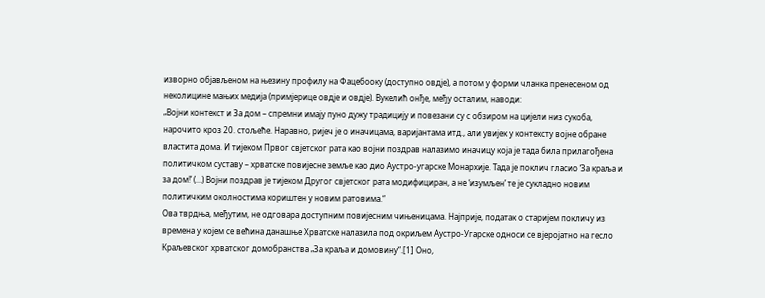изворно објављеном на њезину профилу на Фацебооку (доступно овдје), а потом у форми чланка пренесеном од неколицине мањих медија (примјерице овдје и овдје). Вукелић онђе, међу осталим, наводи:
„Војни контекст и За дом – спремни имају пуно дужу традицију и повезани су с обзиром на цијели низ сукоба, нарочито кроз 20. стољеће. Наравно, ријеч је о иначицама, варијантама итд., али увијек у контексту војне обране властита дома. И тијеком Првог свјетског рата као војни поздрав налазимо иначицу која је тада била прилагођена политичком суставу – хрватске повијесне земље као дио Аустро-угарске Монархије. Тада је поклич гласио ‘За краља и за дом!’ (…) Војни поздрав је тијеком Другог свјетског рата модифициран, а не ‘изумљен’ те је сукладно новим политичким околностима кориштен у новим ратовима.“
Ова тврдња, међутим, не одговара доступним повијесним чињеницама. Најприје, податак о старијем покличу из времена у којем се већина данашње Хрватске налазила под окриљем Аустро-Угарске односи се вјеројатно на гесло Краљевског хрватског домобранства „За краља и домовину“.[1] Оно,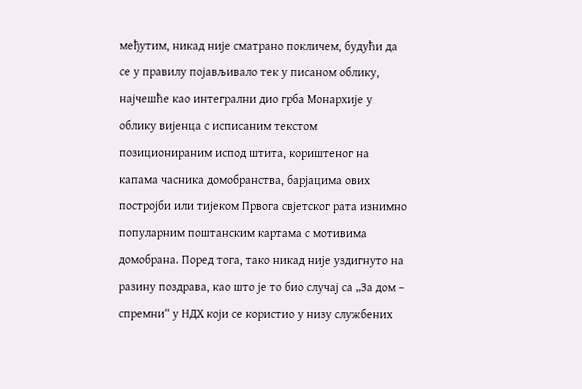међутим, никад није сматрано покличем, будући да се у правилу појављивало тек у писаном облику, најчешће као интегрални дио грба Монархије у облику вијенца с исписаним текстом позиционираним испод штита, кориштеног на капама часника домобранства, барјацима ових постројби или тијеком Првога свјетског рата изнимно популарним поштанским картама с мотивима домобрана. Поред тога, тако никад није уздигнуто на разину поздрава, као што је то био случај са „За дом – спремни“ у НДХ који се користио у низу службених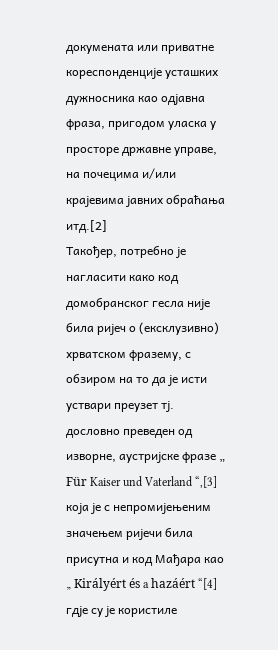докумената или приватне кореспонденције усташких дужносника као одјавна фраза, пригодом уласка у просторе државне управе, на почецима и/или крајевима јавних обраћања итд.[2]
Такођер, потребно је нагласити како код домобранског гесла није била ријеч о (ексклузивно) хрватском фразему, с обзиром на то да је исти уствари преузет тј. дословно преведен од изворне, аустријске фразе „ Für Kaiser und Vaterland “,[3] која је с непромијењеним значењем ријечи била присутна и код Мађара као „ Királyért és a hazáért “[4] гдје су је користиле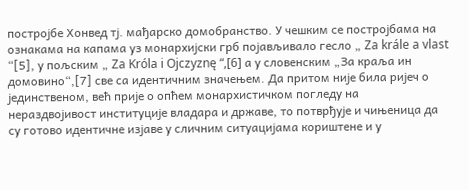постројбе Хонвед тј. мађарско домобранство. У чешким се постројбама на ознакама на капама уз монархијски грб појављивало гесло „ Za krále a vlast “[5], у пољским „ Za Króla i Ojczyznę “,[6] а у словенским „За краља ин домовино“,[7] све са идентичним значењем. Да притом није била ријеч о јединственом, већ прије о опћем монархистичком погледу на нераздвојивост институције владара и државе, то потврђује и чињеница да су готово идентичне изјаве у сличним ситуацијама кориштене и у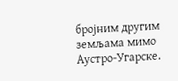бројним другим земљама мимо Аустро-Угарске.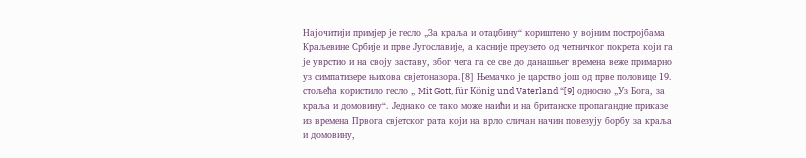Најочитији примјер је гесло „За краља и отаџбину“ кориштено у војним постројбама Краљевине Србије и прве Југославије, а касније преузето од четничког покрета који га је уврстио и на своју заставу, због чега га се све до данашњег времена веже примарно уз симпатизере њихова свјетоназора.[8] Њемачко је царство још од прве половице 19. стољећа користило гесло „ Mit Gott, für König und Vaterland “[9] односно „Уз Бога, за краља и домовину“. Једнако се тако може наићи и на британске пропагандне приказе из времена Првога свјетског рата који на врло сличан начин повезују борбу за краља и домовину,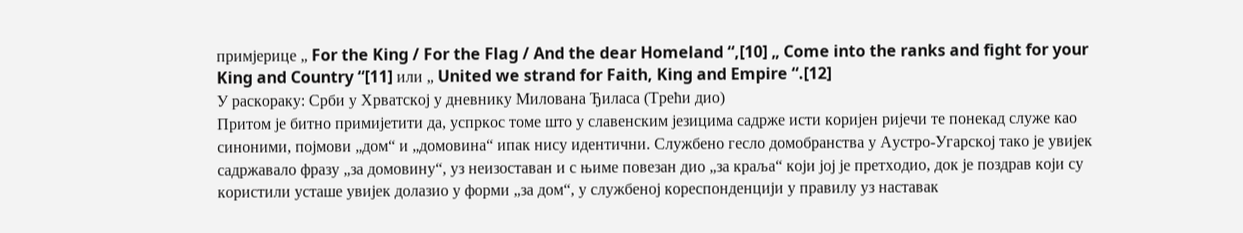примјерице „ For the King / For the Flag / And the dear Homeland “,[10] „ Come into the ranks and fight for your King and Country “[11] или „ United we strand for Faith, King and Empire “.[12]
У раскораку: Срби у Хрватској у дневнику Милована Ђиласа (Трећи дио)
Притом је битно примијетити да, успркос томе што у славенским језицима садрже исти коријен ријечи те понекад служе као синоними, појмови „дом“ и „домовина“ ипак нису идентични. Службено гесло домобранства у Аустро-Угарској тако је увијек садржавало фразу „за домовину“, уз неизоставан и с њиме повезан дио „за краља“ који јој је претходио, док је поздрав који су користили усташе увијек долазио у форми „за дом“, у службеној кореспонденцији у правилу уз наставак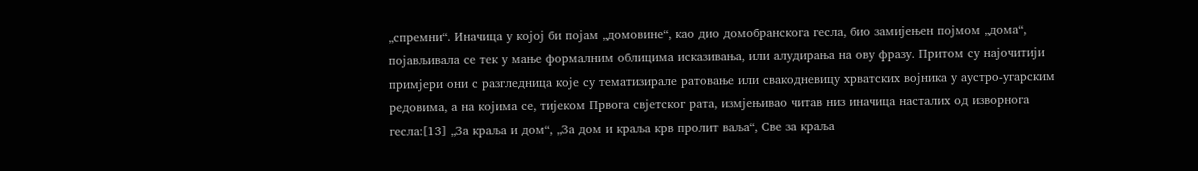„спремни“. Иначица у којој би појам „домовине“, као дио домобранскога гесла, био замијењен појмом „дома“, појављивала се тек у мање формалним облицима исказивања, или алудирања на ову фразу. Притом су најочитији примјери они с разгледница које су тематизирале ратовање или свакодневицу хрватских војника у аустро-угарским редовима, а на којима се, тијеком Првога свјетског рата, измјењивао читав низ иначица насталих од изворнога гесла:[13] „За краља и дом“, „За дом и краља крв пролит ваља“, Све за краља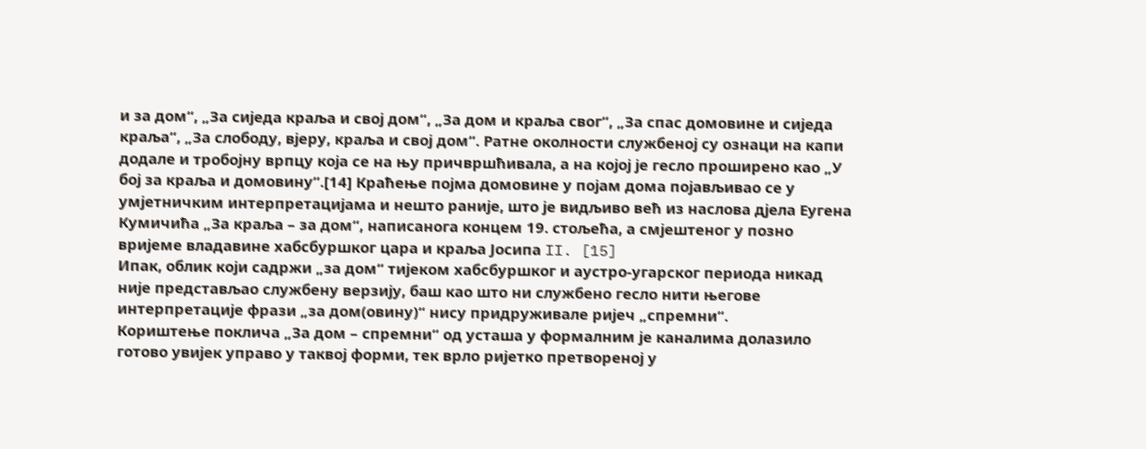и за дом“, „За сиједа краља и свој дом“, „За дом и краља свог“, „За спас домовине и сиједа краља“, „За слободу, вјеру, краља и свој дом“. Ратне околности службеној су ознаци на капи додале и тробојну врпцу која се на њу причвршћивала, а на којој је гесло проширено као „У бој за краља и домовину“.[14] Краћење појма домовине у појам дома појављивао се у умјетничким интерпретацијама и нешто раније, што је видљиво већ из наслова дјела Еугена Кумичића „За краља – за дом“, написанога концем 19. стољећа, а смјештеног у позно вријеме владавине хабсбуршког цара и краља Јосипа II. [15]
Ипак, облик који садржи „за дом“ тијеком хабсбуршког и аустро-угарског периода никад није представљао службену верзију, баш као што ни службено гесло нити његове интерпретације фрази „за дом(овину)“ нису придруживале ријеч „спремни“.
Кориштење поклича „За дом – спремни“ од усташа у формалним је каналима долазило готово увијек управо у таквој форми, тек врло ријетко претвореној у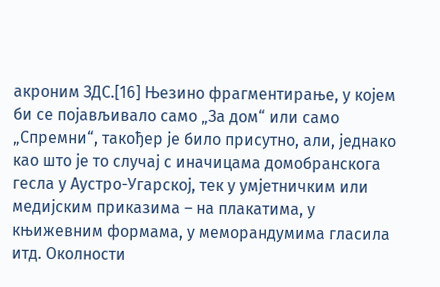акроним ЗДС.[16] Њезино фрагментирање, у којем би се појављивало само „За дом“ или само „Спремни“, такођер је било присутно, али, једнако као што је то случај с иначицама домобранскога гесла у Аустро-Угарској, тек у умјетничким или медијским приказима – на плакатима, у књижевним формама, у меморандумима гласила итд. Околности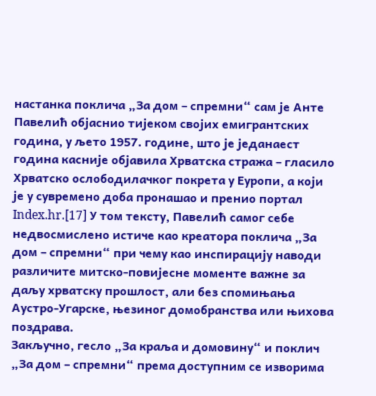настанка поклича „За дом – спремни“ сам је Анте Павелић објаснио тијеком својих емигрантских година, у љето 1957. године, што је једанаест година касније објавила Хрватска стража – гласило Хрватско ослободилачког покрета у Еуропи, а који је у сувремено доба пронашао и пренио портал Index.hr.[17] У том тексту, Павелић самог себе недвосмислено истиче као креатора поклича „За дом – спремни“ при чему као инспирацију наводи различите митско-повијесне моменте важне за даљу хрватску прошлост, али без спомињања Аустро-Угарске, њезиног домобранства или њихова поздрава.
Закључно, гесло „За краља и домовину“ и поклич „За дом – спремни“ према доступним се изворима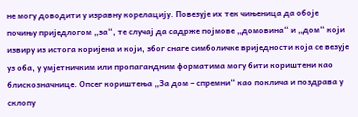не могу доводити у изравну корелацију. Повезује их тек чињеница да обоје почињу приједлогом „за“, те случај да садрже појмове „домовина“ и „дом“ који извиру из истога коријена и који, због снаге симболичке вриједности која се везује уз оба, у умјетничким или пропагандним форматима могу бити кориштени као блискозначнице. Опсег кориштења „За дом – спремни“ као поклича и поздрава у склопу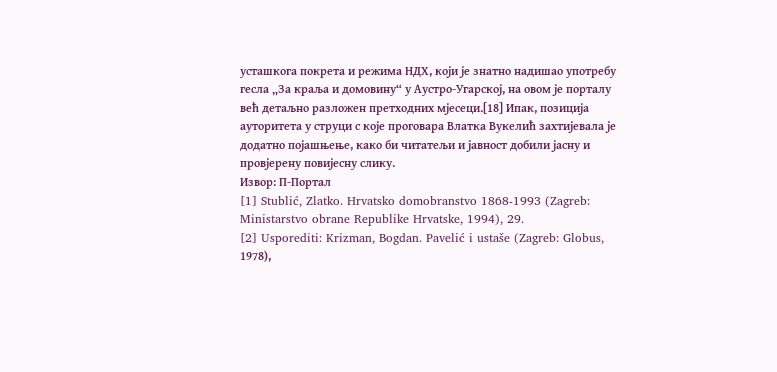усташкога покрета и режима НДХ, који је знатно надишао употребу гесла „За краља и домовину“ у Аустро-Угарској, на овом је порталу већ детаљно разложен претходних мјесеци.[18] Ипак, позиција ауторитета у струци с које проговара Влатка Вукелић захтијевала је додатно појашњење, како би читатељи и јавност добили јасну и провјерену повијесну слику.
Извор: П-Портал
[1] Stublić, Zlatko. Hrvatsko domobranstvo 1868-1993 (Zagreb: Ministarstvo obrane Republike Hrvatske, 1994), 29.
[2] Usporediti: Krizman, Bogdan. Pavelić i ustaše (Zagreb: Globus, 1978),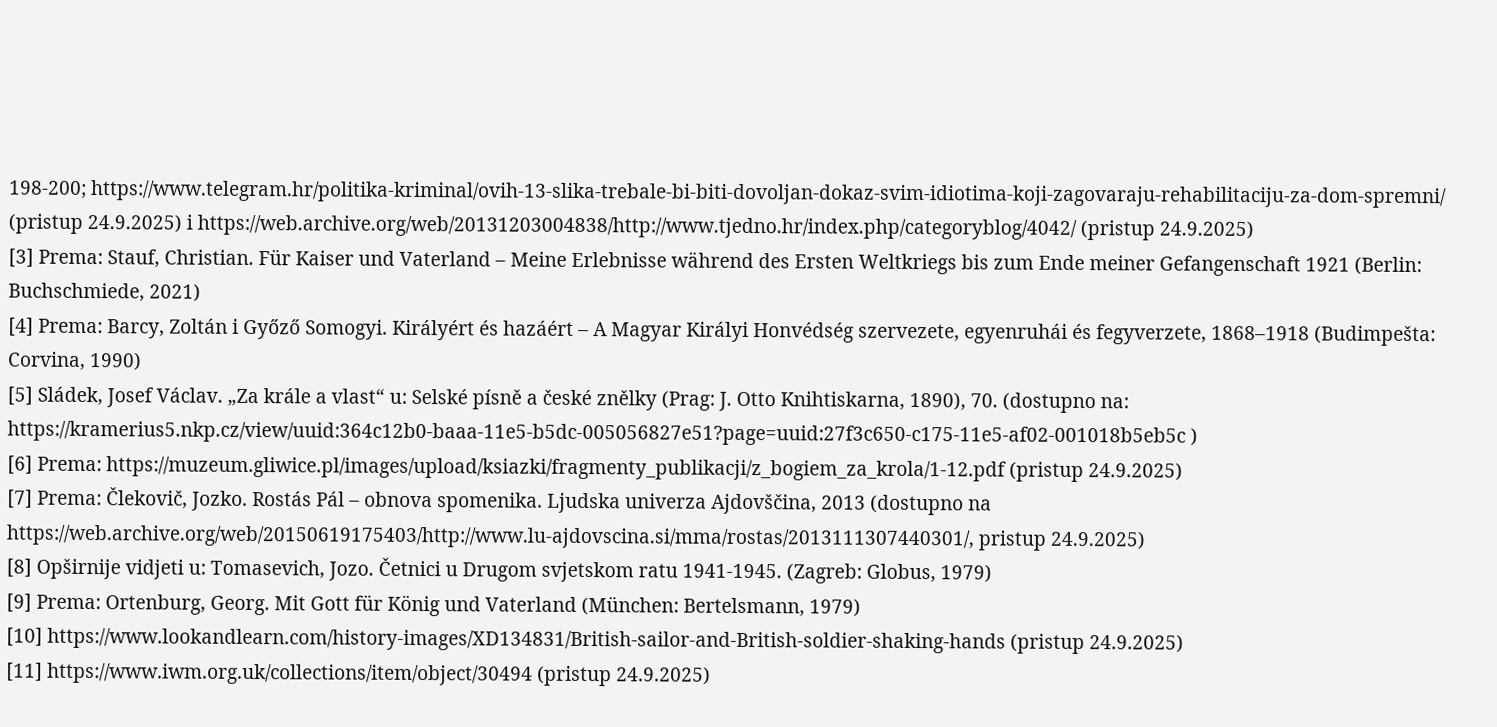198-200; https://www.telegram.hr/politika-kriminal/ovih-13-slika-trebale-bi-biti-dovoljan-dokaz-svim-idiotima-koji-zagovaraju-rehabilitaciju-za-dom-spremni/ (pristup 24.9.2025) i https://web.archive.org/web/20131203004838/http://www.tjedno.hr/index.php/categoryblog/4042/ (pristup 24.9.2025)
[3] Prema: Stauf, Christian. Für Kaiser und Vaterland – Meine Erlebnisse während des Ersten Weltkriegs bis zum Ende meiner Gefangenschaft 1921 (Berlin: Buchschmiede, 2021)
[4] Prema: Barcy, Zoltán i Győző Somogyi. Királyért és hazáért – A Magyar Királyi Honvédség szervezete, egyenruhái és fegyverzete, 1868–1918 (Budimpešta: Corvina, 1990)
[5] Sládek, Josef Václav. „Za krále a vlast“ u: Selské písně a české znělky (Prag: J. Otto Knihtiskarna, 1890), 70. (dostupno na: https://kramerius5.nkp.cz/view/uuid:364c12b0-baaa-11e5-b5dc-005056827e51?page=uuid:27f3c650-c175-11e5-af02-001018b5eb5c )
[6] Prema: https://muzeum.gliwice.pl/images/upload/ksiazki/fragmenty_publikacji/z_bogiem_za_krola/1-12.pdf (pristup 24.9.2025)
[7] Prema: Člekovič, Jozko. Rostás Pál – obnova spomenika. Ljudska univerza Ajdovščina, 2013 (dostupno na https://web.archive.org/web/20150619175403/http://www.lu-ajdovscina.si/mma/rostas/2013111307440301/, pristup 24.9.2025)
[8] Opširnije vidjeti u: Tomasevich, Jozo. Četnici u Drugom svjetskom ratu 1941-1945. (Zagreb: Globus, 1979)
[9] Prema: Ortenburg, Georg. Mit Gott für König und Vaterland (München: Bertelsmann, 1979)
[10] https://www.lookandlearn.com/history-images/XD134831/British-sailor-and-British-soldier-shaking-hands (pristup 24.9.2025)
[11] https://www.iwm.org.uk/collections/item/object/30494 (pristup 24.9.2025)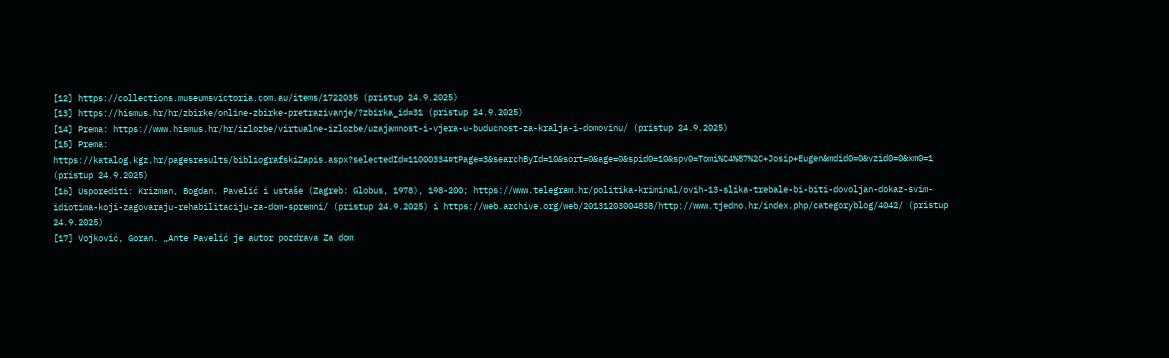[12] https://collections.museumsvictoria.com.au/items/1722035 (pristup 24.9.2025)
[13] https://hismus.hr/hr/zbirke/online-zbirke-pretrazivanje/?zbirka_id=31 (pristup 24.9.2025)
[14] Prema: https://www.hismus.hr/hr/izlozbe/virtualne-izlozbe/uzajamnost-i-vjera-u-buducnost-za-kralja-i-domovinu/ (pristup 24.9.2025)
[15] Prema: https://katalog.kgz.hr/pagesresults/bibliografskiZapis.aspx?selectedId=11000334¤tPage=3&searchById=10&sort=0&age=0&spid0=10&spv0=Tomi%C4%87%2C+Josip+Eugen&mdid0=0&vzid0=0&xm0=1 (pristup 24.9.2025)
[16] Usporediti: Krizman, Bogdan. Pavelić i ustaše (Zagreb: Globus, 1978), 198-200; https://www.telegram.hr/politika-kriminal/ovih-13-slika-trebale-bi-biti-dovoljan-dokaz-svim-idiotima-koji-zagovaraju-rehabilitaciju-za-dom-spremni/ (pristup 24.9.2025) i https://web.archive.org/web/20131203004838/http://www.tjedno.hr/index.php/categoryblog/4042/ (pristup 24.9.2025)
[17] Vojković, Goran. „Ante Pavelić je autor pozdrava Za dom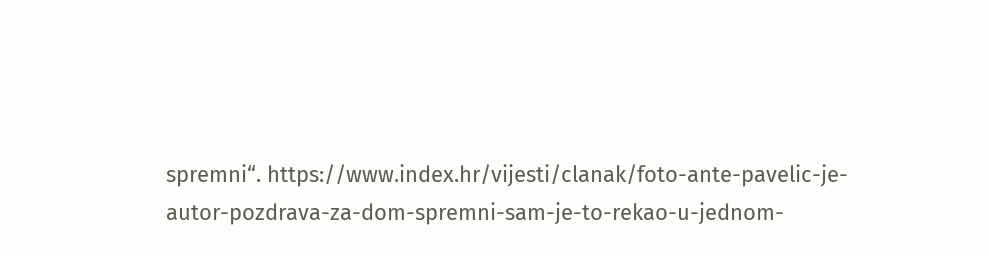spremni“. https://www.index.hr/vijesti/clanak/foto-ante-pavelic-je-autor-pozdrava-za-dom-spremni-sam-je-to-rekao-u-jednom-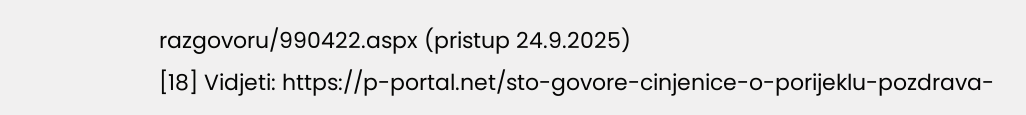razgovoru/990422.aspx (pristup 24.9.2025)
[18] Vidjeti: https://p-portal.net/sto-govore-cinjenice-o-porijeklu-pozdrava-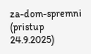za-dom-spremni (pristup 24.9.2025)